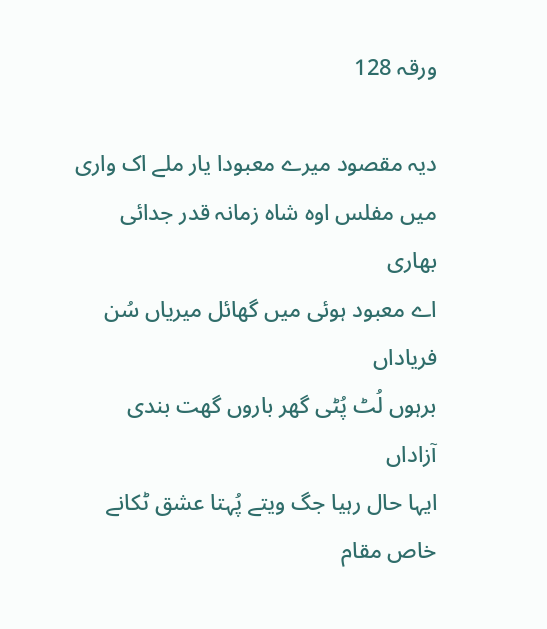ورقہ 128

دیہ مقصود میرے معبودا یار ملے اک واری
میں مفلس اوہ شاہ زمانہ قدر جدائی بھاری
اے معبود ہوئی میں گھائل میریاں سُن فریاداں
برہوں لُٹ پُٹی گھر باروں گھت بندی آزاداں
ایہا حال رہیا جگ ویتے پُہتا عشق ٹکانے
خاص مقام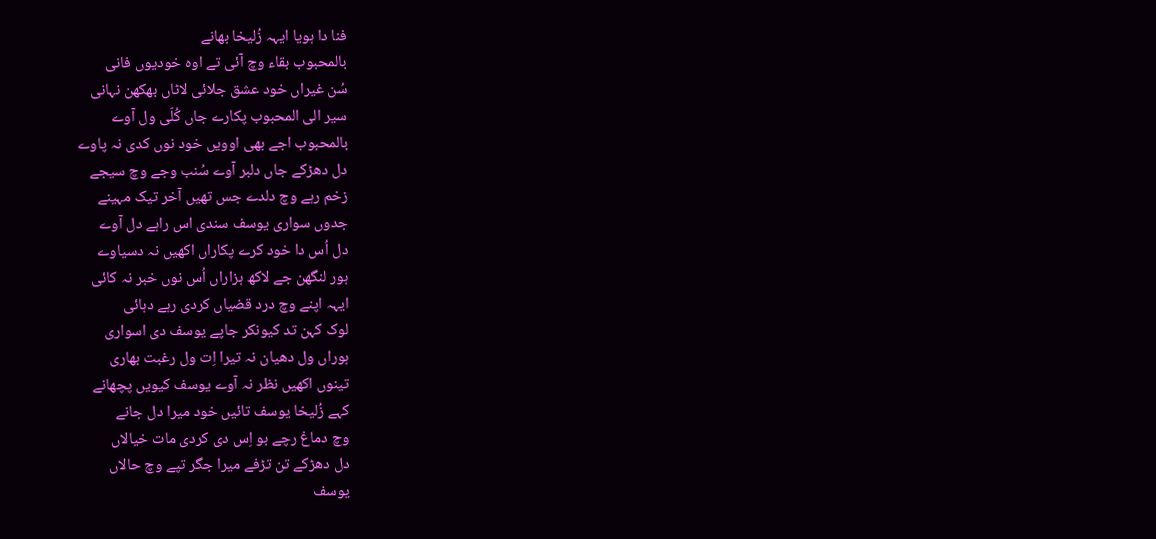فنا دا ہویا ایہہ زُلیخا بھانے
بالمحبوب بقاء وچ آئی تے اوہ خودیوں فانی
سُن غیراں خود عشق جلائی لاٹاں بھکھن نہانی
سیر الی المحبوب پکارے جاں کُلّی ول آوے
بالمحبوب اجے بھی اوویں خود نوں کدی نہ پاوے
دل دھڑکے جاں دلبر آوے سُنب وجے وچ سیجے
زخم رہے وچ دلدے جس تھیں آخر تیک مہینے
جدوں سواری یوسف سندی اس راہے دل آوے
دل اُس دا خود کرے پکاراں اکھیں نہ دسیاوے
ہور لنگھن جے لاکھ ہزاراں اُس نوں خبر نہ کائی
ایہہ اپنے وچ درد قضیاں کردی رہے دہائی
لوک کہن تد کیونکر جاپے یوسف دی اسواری
ہوراں ول دھیان نہ تیرا اِت ول رغبت بھاری
تینوں اکھیں نظر نہ آوے یوسف کیویں پچھانے
کہے زُلیخا یوسف تائیں خود میرا دل جانے
وچ دماغ رچے بو اِس دی کردی مات خیالاں
دل دھڑکے تن تڑفے میرا جگر تپے وچ حالاں
یوسف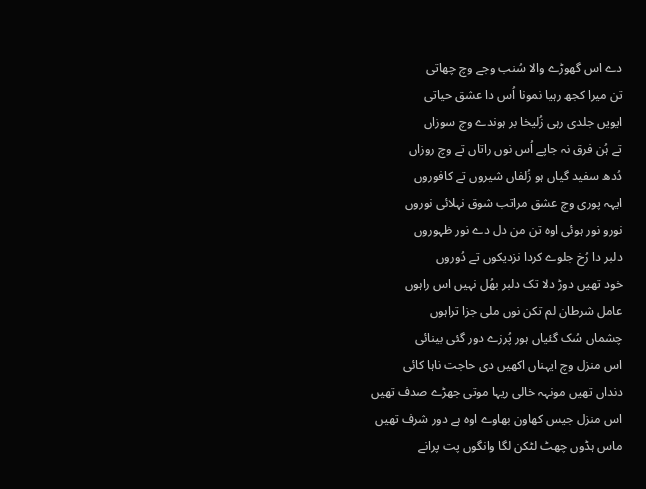دے اس گھوڑے والا سُنب وجے وچ چھاتی
تن میرا کجھ رہیا نمونا اُس دا عشق حیاتی
ایویں جلدی رہی زُلیخا بر ہوندے وچ سوزاں
تے ہُن فرق نہ جاپے اُس نوں راتاں تے وچ روزاں
دُدھ سفید گیاں ہو زُلفاں شیروں تے کافوروں
ایہہ پوری وچ عشق مراتب شوق نہلائی نوروں
نورو نور ہوئی اوہ تن من دل دے نور ظہوروں
دلبر دا رُخ جلوے کردا نزدیکوں تے دُوروں
خود تھیں دوڑ دلا تک دلبر بھُل نہیں اس راہوں
عامل شرطان لم تکن نوں ملی جزا تراہوں
چشماں سُک گئیاں ہور پُرزے دور گئی بینائی
اس منزل وچ ایہناں اکھیں دی حاجت ناہا کائی
دنداں تھیں مونہہ خالی ریہا موتی جھڑے صدف تھیں
اس منزل جیس کھاون بھاوے اوہ ہے دور شرف تھیں
ماس ہڈوں چھٹ لٹکن لگا وانگوں پت پرانے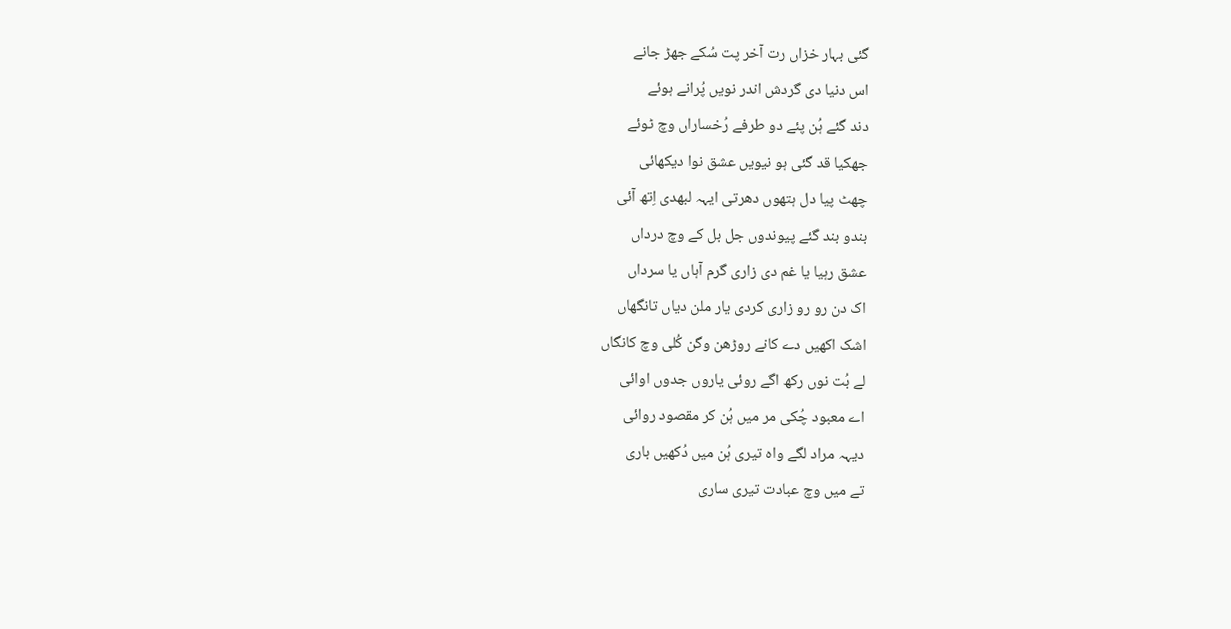گئی بہار خزاں رت آخر پت سُکے جھڑ جانے
اس دنیا دی گردش اندر نویں پُرانے ہوئے
دند گئے ہُن پئے دو طرفے رُخساراں وچ ٹوئے
جھکیا قد گئی ہو نیویں عشق نوا دیکھائی
چھٹ پیا دل ہتھوں دھرتی ایہہ لبھدی اِتھ آئی
بندو بند گئے پیوندوں جل بل کے وچ درداں
عشق رہیا یا غم دی زاری گرم آہاں یا سرداں
اک دن رو رو زاری کردی یار ملن دیاں تانگھاں
اشک اکھیں دے کانے روڑھن وگن کُلی وچ کانگاں
لے بُت نوں رکھ اگے روئی یاروں جدوں اوائی
اے معبود چُکی مر میں ہُن کر مقصود روائی
دیہہ مراد لگے واہ تیری ہُن میں دُکھیں باری
تے میں وچ عبادت تیری ساری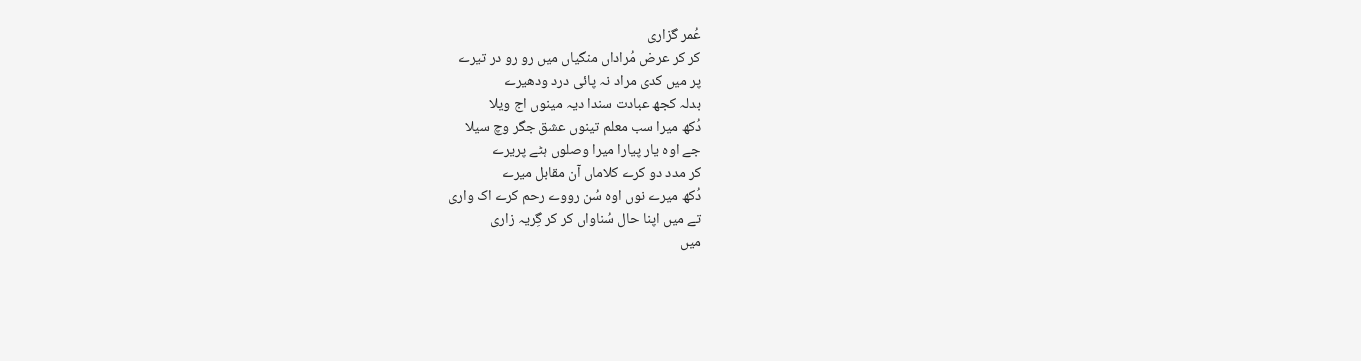عُمر گزاری
کر کر عرض مُراداں منگیاں میں رو رو در تیرے
پر میں کدی مراد نہ پائی درد ودھیرے
بدلہ کجھ عبادت سندا دیہ مینوں اج ویلا
دُکھ میرا سب معلم تینوں عشق جگر وچ سیلا
جے اوہ یار پیارا میرا وصلوں ہٹے پریرے
کر مدد دو کرے کلاماں آن مقابل میرے
دُکھ میرے نوں اوہ سُن رووے رحم کرے اک واری
تے میں اپنا حال سُناواں کر کر گِریہ زاری
میں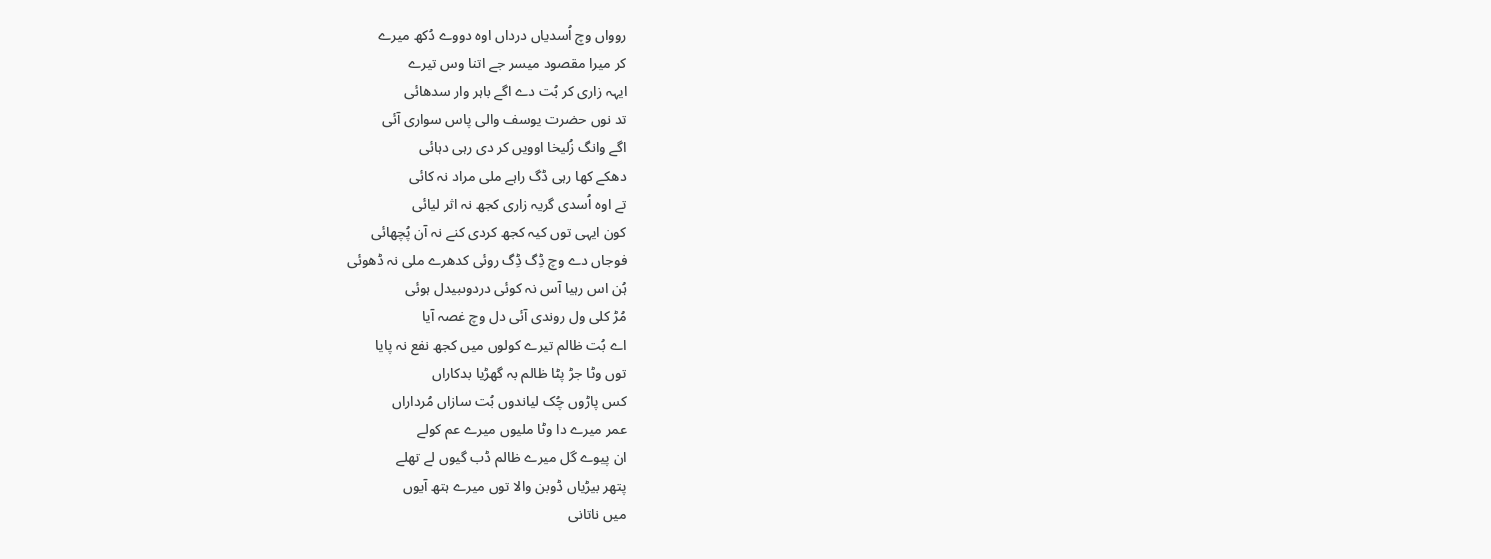روواں وچ اُسدیاں درداں اوہ دووے دُکھ میرے
کر میرا مقصود میسر جے اتنا وس تیرے
ایہہ زاری کر بُت دے اگے باہر وار سدھائی
تد نوں حضرت یوسف والی پاس سواری آئی
اگے وانگ زُلیخا اوویں کر دی رہی دہائی
دھکے کھا رہی ڈگ راہے ملی مراد نہ کائی
تے اوہ اُسدی گریہ زاری کجھ نہ اثر لیائی
کون ایہی توں کیہ کجھ کردی کنے نہ آن پُچھائی
فوجاں دے وچ ڈِگ ڈِگ روئی کدھرے ملی نہ ڈھوئی
ہُن اس رہیا آس نہ کوئی دردوںبیدل ہوئی
مُڑ کلی ول روندی آئی دل وچ غصہ آیا
اے بُت ظالم تیرے کولوں میں کجھ نفع نہ پایا
توں وٹا جڑ پٹا ظالم بہ گھڑیا بدکاراں
کس پاڑوں چُک لیاندوں بُت سازاں مُرداراں
عمر میرے دا وٹا ملیوں میرے عم کولے
ان پیوے گل میرے ظالم ڈب گیوں لے تھلے
پتھر بیڑیاں ڈوبن والا توں میرے ہتھ آیوں
میں ناتانی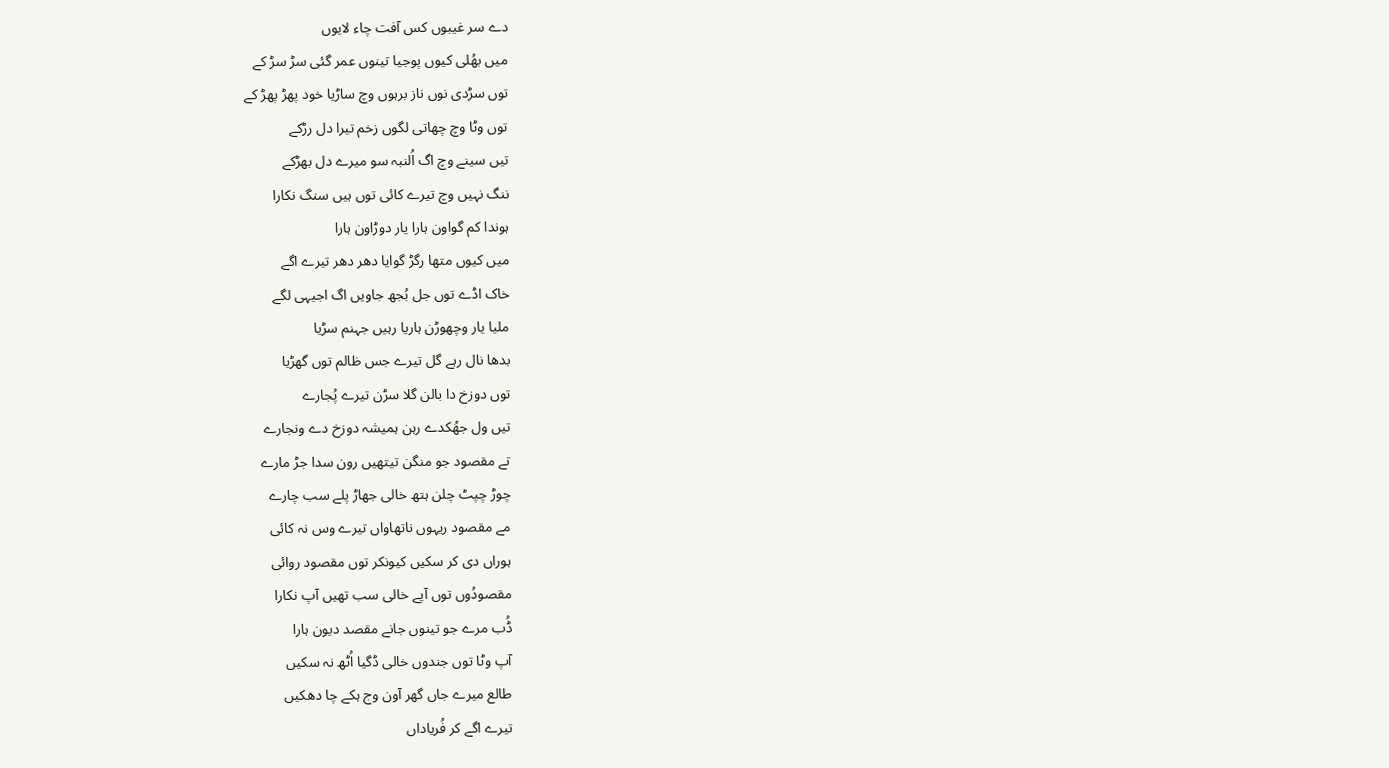دے سر غیبوں کس آفت چاء لایوں
میں بھُلی کیوں پوجیا تینوں عمر گئی سڑ سڑ کے
توں سڑدی نوں ناز برہوں وچ ساڑیا خود پھڑ پھڑ کے
توں وٹا وچ چھاتی لگوں زخم تیرا دل رڑکے
تیں سینے وچ اگ اُلنبہ سو میرے دل بھڑکے
ننگ نہیں وچ تیرے کائی توں ہیں سنگ نکارا
ہوندا کم گواون ہارا یار دوڑاون ہارا
میں کیوں متھا رگڑ گوایا دھر دھر تیرے اگے
خاک اڈے توں جل بُجھ جاویں اگ اجیہی لگے
ملیا یار وچھوڑن ہاریا رہیں جہنم سڑیا
بدھا نال رہے گل تیرے جس ظالم توں گھڑیا
توں دوزخ دا بالن گلا سڑن تیرے پُجارے
تیں ول جھُکدے رہن ہمیشہ دوزخ دے ونجارے
تے مقصود جو منگن تیتھیں رون سدا جڑ مارے
چوڑ چپٹ چلن ہتھ خالی جھاڑ پلے سب چارے
مے مقصود ریہوں ناتھاواں تیرے وس نہ کائی
ہوراں دی کر سکیں کیونکر توں مقصود روائی
مقصودُوں توں آپے خالی سب تھیں آپ نکارا
ڈُب مرے جو تینوں جانے مقصد دیون ہارا
آپ وٹا توں جندوں خالی ڈگیا اُٹھ نہ سکیں
طالع میرے جاں گھر آون وج ہکے چا دھکیں
تیرے اگے کر فُریاداں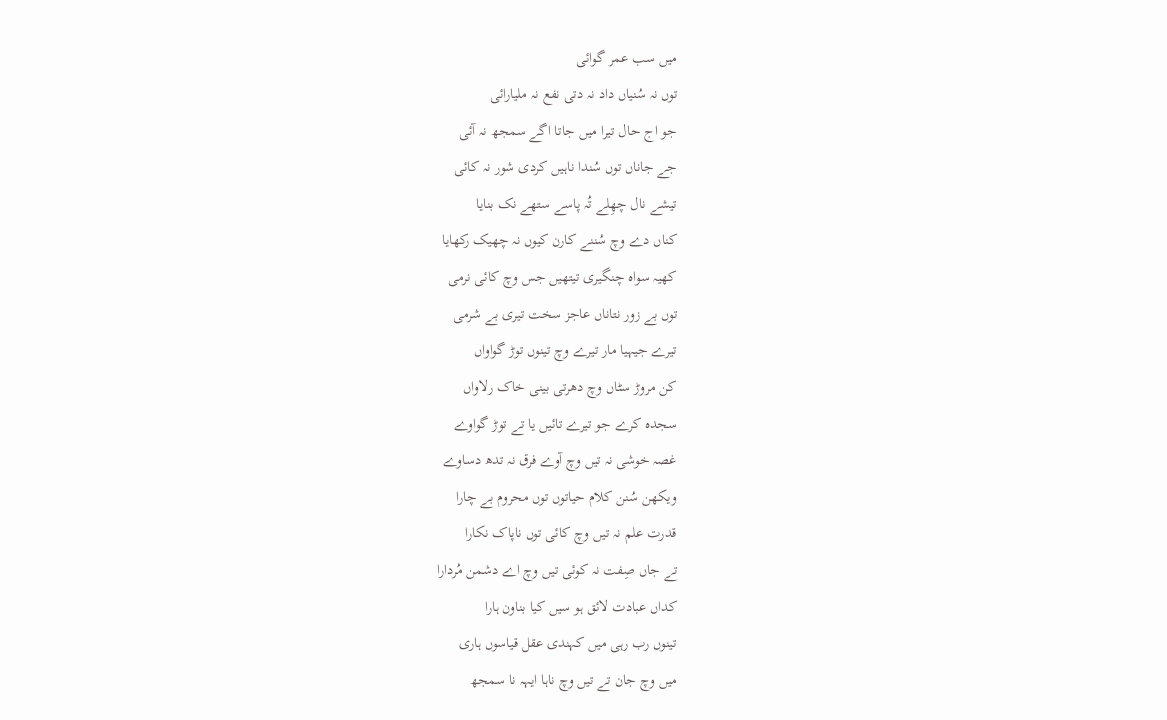میں سب عمر گوائی
توں نہ سُنیاں داد نہ دتی نفع نہ ملیارائی
جو اج حال تیرا میں جاتا اگے سمجھ نہ آئی
جے جاناں توں سُندا ناہیں کردی شور نہ کائی
تیشے نال چھِلے تُہ پاسے ستھے نک بنایا
کناں دے وچ سُننے کارن کیوں نہ چھیک رکھایا
کھیہ سواہ چنگیری تیتھیں جس وچ کائی نرمی
توں بے زور نتاناں عاجز سخت تیری بے شرمی
تیرے جیہیا مار تیرے وچ تینوں توڑ گواواں
کن مروڑ سٹاں وچ دھرتی بینی خاک رلاواں
سجدہ کرے جو تیرے تائیں یا تے توڑ گواوے
غصہ خوشی نہ تیں وچ آوے فرق نہ تدھ دساوے
ویکھن سُنن کلام حیاتوں توں محروم بے چارا
قدرت علم نہ تیں وچ کائی توں ناپاک نکارا
تے جاں صِفت نہ کوئی تیں وچ اے دشمن مُردارا
کداں عبادت لائق ہو سیں کیا بناون ہارا
تینوں رب رہی میں کہندی عقل قیاسوں ہاری
میں وچ جان تے تیں وچ ناہا ایہہ نا سمجھ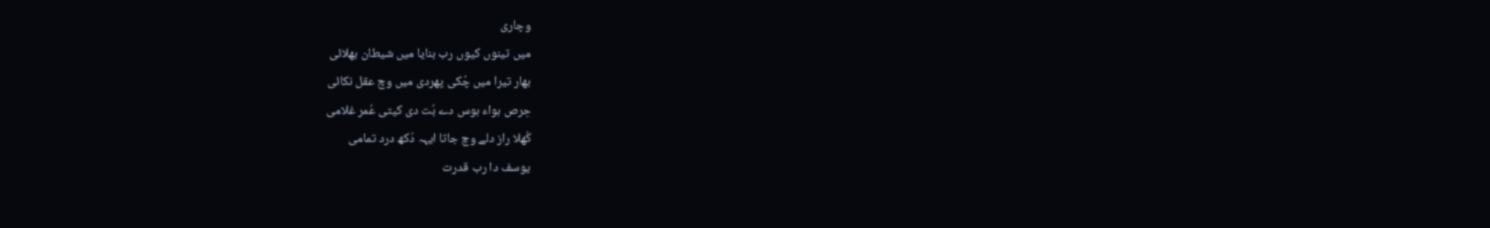وچاری
میں تینوں کیوں رب بنایا میں شیطان بھلائی
بھار تیرا میں چُکی پھردی میں وچ عقل نکائی
حِرص ہواء ہوس دے بُت دی کیتی عُمر غلامی
کُھلا راز دلے وچ جاتا ایہہ دُکھ درد تمامی
یوسف دا رب قدرت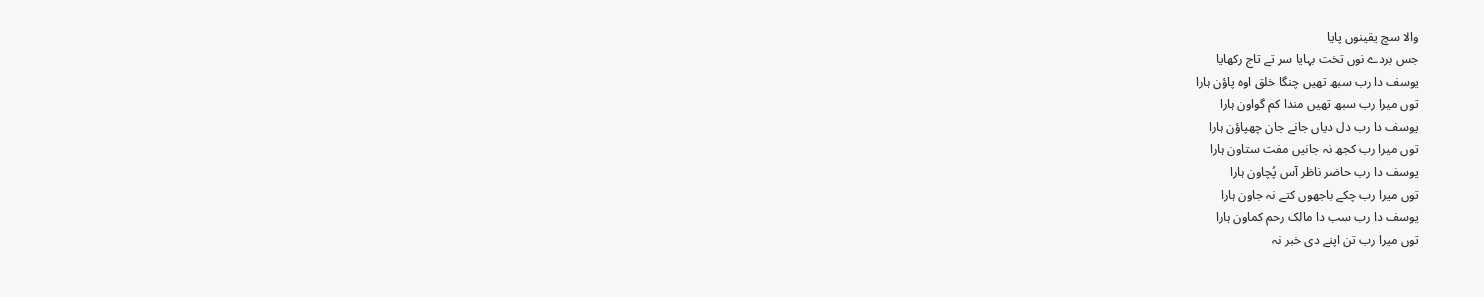والا سچ یقینوں پایا
جس بردے نوں تخت بہایا سر تے تاج رکھایا
یوسف دا رب سبھ تھیں چنگا خلق اوہ پاؤن ہارا
توں میرا رب سبھ تھیں مندا کم گواون ہارا
یوسف دا رب دل دیاں جانے جان چھپاؤن ہارا
توں میرا رب کجھ نہ جانیں مفت ستاون ہارا
یوسف دا رب حاضر ناظر آس پُچاون ہارا
توں میرا رب چکے باجھوں کتے نہ جاون ہارا
یوسف دا رب سب دا مالک رحم کماون ہارا
توں میرا رب تن اپنے دی خبر نہ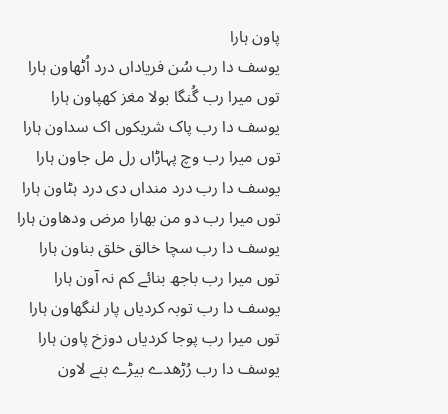پاون ہارا
یوسف دا رب سُن فریاداں درد اُٹھاون ہارا
توں میرا رب گُنگا بولا مغز کھپاون ہارا
یوسف دا رب پاک شریکوں اک سداون ہارا
توں میرا رب وچ پہاڑاں رل مل جاون ہارا
یوسف دا رب درد منداں دی درد ہٹاون ہارا
توں میرا رب دو من بھارا مرض ودھاون ہارا
یوسف دا رب سچا خالق خلق بناون ہارا
توں میرا رب باجھ بنائے کم نہ آون ہارا
یوسف دا رب توبہ کردیاں پار لنگھاون ہارا
توں میرا رب پوجا کردیاں دوزخ پاون ہارا
یوسف دا رب رُڑھدے بیڑے بنے لاون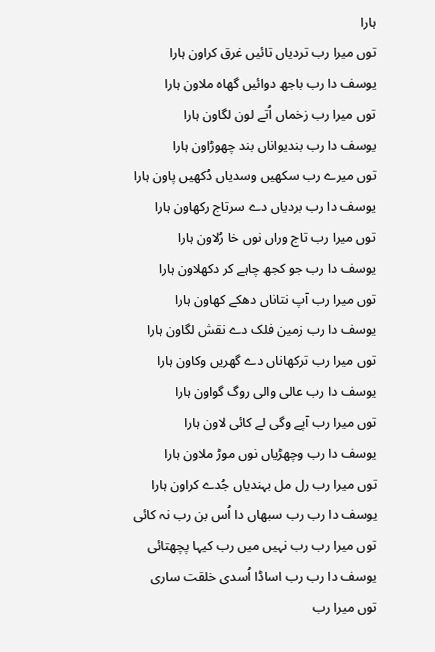ہارا
توں میرا رب تردیاں تائیں غرق کراون ہارا
یوسف دا رب باجھ دوائیں گھاہ ملاون ہارا
توں میرا رب زخماں اُتے لون لگاون ہارا
یوسف دا رب بندیواناں بند چھوڑاون ہارا
توں میرے رب سکھیں وسدیاں دُکھیں پاون ہارا
یوسف دا رب بردیاں دے سرتاج رکھاون ہارا
توں میرا رب تاج وراں نوں خا رُلاون ہارا
یوسف دا رب جو کجھ چاہے کر دکھلاون ہارا
توں میرا رب آپ نتاناں دھکے کھاون ہارا
یوسف دا رب زمین فلک دے نقش لگاون ہارا
توں میرا رب ترکھاناں دے گھریں وکاون ہارا
یوسف دا رب عالی والی روگ گواون ہارا
توں میرا رب آپے وگی لے کائی لاون ہارا
یوسف دا رب وچھڑیاں نوں موڑ ملاون ہارا
توں میرا رب رل مل بہندیاں جُدے کراون ہارا
یوسف دا رب رب سبھاں دا اُس بن رب نہ کائی
توں میرا رب رب نہیں میں رب کیہا پچھتائی
یوسف دا رب رب اساڈا اُسدی خلقت ساری
توں میرا رب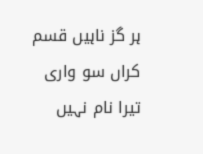ہر گز ناہیں قسم کراں سو واری
تیرا نام نہیں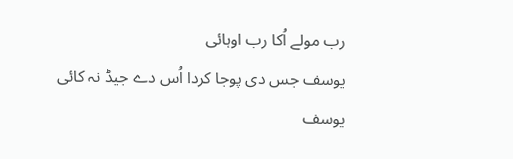رب مولے اُکا رب اوہائی
یوسف جس دی پوجا کردا اُس دے جیڈ نہ کائی
یوسف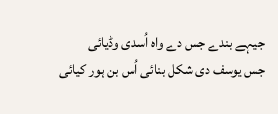جیہے بندے جس دے واہ اُسدی وڈیائی
جس یوسف دی شکل بنائی اُس بن ہور کیائی